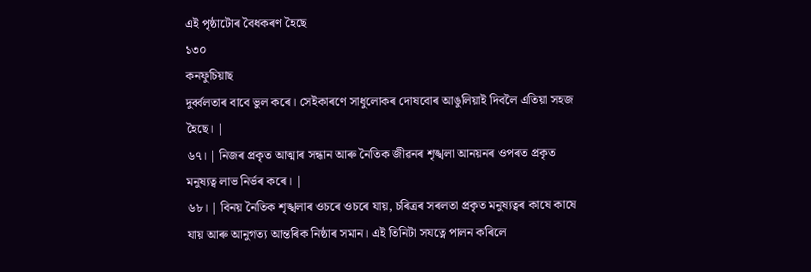এই পৃষ্ঠাটোৰ বৈধকৰণ হৈছে
১৩০
কনফুচিয়াছ
দুৰ্ব্বলতাৰ বাবে ভুল কৰে। সেইকাৰণে সাধুলোকৰ দোষবোৰ আঙুলিয়াই দিবলৈ এতিয়া সহজ হৈছে। |
৬৭। | নিজৰ প্ৰকৃত আত্মাৰ সন্ধান আৰু নৈতিক জীৱনৰ শৃঙ্খলা আনয়নৰ ওপৰত প্ৰকৃত মনুষ্যত্ব লাভ নিৰ্ভৰ কৰে। |
৬৮। | বিনয় নৈতিক শৃঙ্খলাৰ ওচৰে ওচৰে যায়, চৰিত্ৰৰ সৰলতা প্ৰকৃত মনুষ্যত্বৰ কাষে কাষে যায় আৰু আনুগত্য আন্তৰিক নিষ্ঠাৰ সমান। এই তিনিটা সযত্নে পালন কৰিলে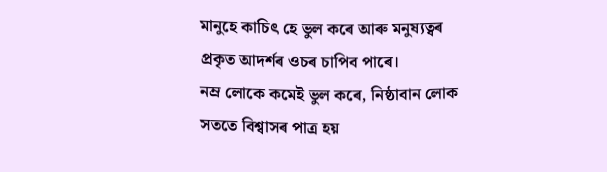মানুহে কাচিৎ হে ভুল কৰে আৰু মনুষ্যত্বৰ প্ৰকৃত আদৰ্শৰ ওচৰ চাপিব পাৰে।
নম্ৰ লোকে কমেই ভুল কৰে, নিষ্ঠাবান লোক সততে বিশ্বাসৰ পাত্ৰ হয়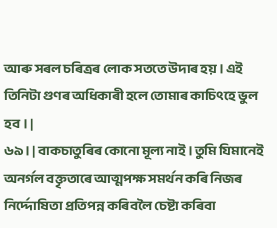আৰু সৰল চৰিত্ৰৰ লোক সততে উদাৰ হয়। এই তিনিটা গুণৰ অধিকাৰী হলে তোমাৰ কাচিৎহে ভুল হব। |
৬৯। | বাকচাতুৰিৰ কোনো মূল্য নাই। তুমি যিমানেই অনৰ্গল বক্তৃতাৰে আত্মপক্ষ সমৰ্থন কৰি নিজৰ নিৰ্দ্দোষিতা প্ৰতিপন্ন কৰিবলৈ চেষ্টা কৰিবা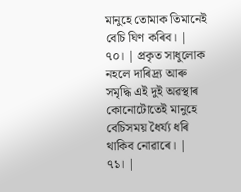মানুহে তোমাক তিমানেই বেচি ঘিণ কৰিব। |
৭০। | প্ৰকৃত সাধুলোক নহলে দাৰিদ্ৰ্য আৰু সমৃদ্ধি এই দুই অৱস্থাৰ কোনোটোতেই মানুহে বেচিসময় ধৈৰ্য্য ধৰি থাকিব নোৱাৰে। |
৭১। |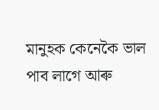মানুহক কেনেকৈ ভাল পাব লাগে আৰু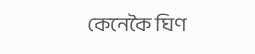কেনেকৈ ঘিণ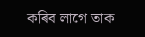কৰিব লাগে তাক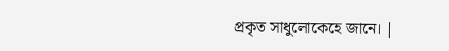প্ৰকৃত সাধুলোকেহে জানে। |